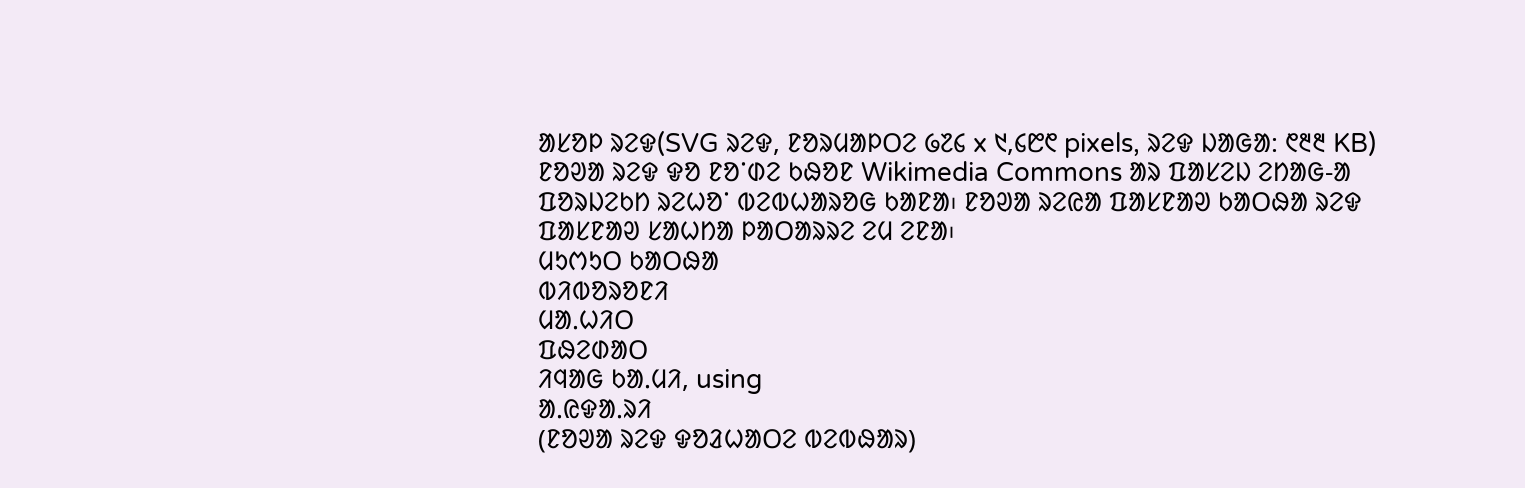ᱟᱥᱚᱞ ᱨᱮᱫ(SVG ᱨᱮᱫ, ᱱᱚᱨᱢᱟᱞᱛᱮ ᱙᱗᱔ x ᱑,᱔᱘᱖ pixels, ᱨᱮᱫ ᱡᱟᱜᱟ: ᱖᱓᱓ KB)
ᱱᱚᱣᱟ ᱨᱮᱫ ᱫᱚ ᱱᱚᱸᱰᱮ ᱠᱷᱚᱱ Wikimedia Commons ᱟᱨ ᱯᱟᱥᱮᱡ ᱮᱴᱟᱜ-ᱟ ᱯᱚᱨᱡᱮᱠᱴ ᱨᱮᱦᱚᱸ ᱵᱮᱵᱦᱟᱨᱚᱜ ᱠᱟᱱᱟ᱾ ᱱᱚᱣᱟ ᱨᱮᱭᱟ ᱯᱟᱥᱱᱟᱣ ᱠᱟᱛᱷᱟ ᱨᱮᱫ ᱯᱟᱥᱱᱟᱣ ᱥᱟᱦᱴᱟ ᱞᱟᱛᱟᱨᱨᱮ ᱮᱢ ᱮᱱᱟ᱾
ᱢᱩᱬᱩᱛ ᱠᱟᱛᱷᱟ
ᱵᱤᱵᱚᱨᱚᱱᱤ
ᱢᱟᱹᱦᱤᱛ
ᱯᱷᱮᱰᱟᱛ
ᱤᱧᱟᱜ ᱠᱟᱹᱢᱤ, using
ᱟᱹᱭᱫᱟᱹᱨᱤ
(ᱱᱚᱣᱟ ᱨᱮᱫ ᱫᱚᱲᱦᱟᱛᱮ ᱵᱮᱵᱷᱟᱨ)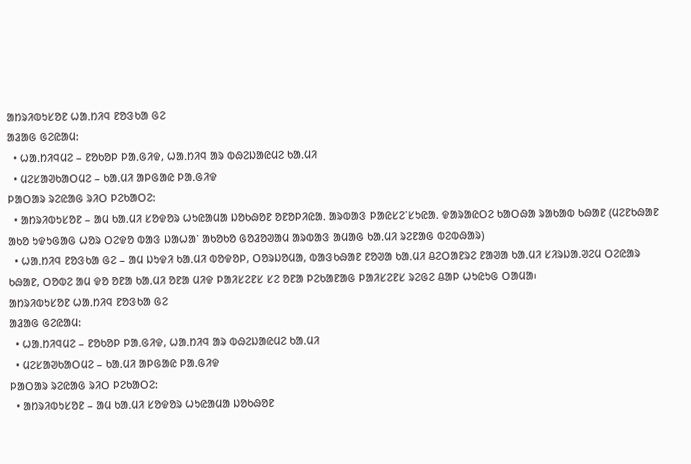ᱟᱴᱨᱤᱵᱩᱥᱚᱱ ᱦᱟᱹᱴᱤᱧ ᱱᱚᱝᱠᱟ ᱜᱮ
ᱟᱲᱟᱜ ᱜᱮᱭᱟᱢ:
  • ᱦᱟᱹᱴᱤᱧᱢᱮ – ᱱᱚᱠᱚᱞ ᱞᱟᱹᱜᱤᱫ, ᱦᱟᱹᱴᱤᱧ ᱟᱨ ᱵᱷᱮᱡᱟᱭᱢᱮ ᱠᱟᱹᱢᱤ
  • ᱢᱮᱥᱟᱣᱠᱟᱛᱢᱮ – ᱠᱟᱹᱢᱤ ᱟᱞᱜᱟᱭ ᱞᱟᱹᱜᱤᱫ
ᱞᱟᱛᱟᱨ ᱨᱮᱭᱟᱜ ᱨᱤᱛ ᱞᱮᱠᱟᱛᱮ:
  • ᱟᱴᱨᱤᱵᱩᱥᱚᱱ – ᱟᱢ ᱠᱟᱹᱢᱤ ᱥᱚᱫᱚᱨ ᱦᱩᱭᱟᱢᱟ ᱡᱚᱠᱷᱚᱱ ᱚᱱᱚᱞᱤᱭᱟᱹ ᱟᱨᱵᱟᱝ ᱞᱟᱭᱥᱮᱸᱥᱩᱭᱟᱹ ᱫᱟᱨᱟᱭᱛᱮ ᱠᱟᱛᱷᱟ ᱨᱟᱠᱟᱵ ᱠᱷᱟᱱ (ᱢᱮᱱᱠᱷᱟᱱ ᱟᱠᱚ ᱩᱫᱩᱜᱟᱜ ᱦᱚᱨ ᱛᱮᱫᱚ ᱵᱟᱝ ᱡᱟᱦᱟᱸ ᱟᱠᱚᱠᱚ ᱜᱚᱲᱚᱣᱟᱢ ᱟᱨᱵᱟᱝ ᱟᱢᱟᱜ ᱠᱟᱹᱢᱤ ᱨᱮᱱᱟᱜ ᱵᱮᱵᱷᱟᱨ)
  • ᱦᱟᱹᱴᱤᱧ ᱱᱚᱝᱠᱟ ᱜᱮ – ᱟᱢ ᱡᱩᱫᱤ ᱠᱟᱹᱢᱤ ᱵᱚᱫᱚᱞ, ᱛᱚᱨᱡᱚᱢᱟ, ᱵᱟᱝᱠᱷᱟᱱ ᱱᱚᱣᱟ ᱠᱟᱹᱢᱤ ᱪᱮᱛᱟᱱᱨᱮ ᱱᱟᱣᱟ ᱠᱟᱹᱢᱤ ᱥᱤᱨᱡᱟᱹᱣᱮᱢ ᱛᱮᱭᱟᱨ ᱠᱷᱟᱱ, ᱛᱚᱵᱮ ᱟᱢ ᱫᱚ ᱚᱱᱟ ᱠᱟᱹᱢᱤ ᱚᱱᱟ ᱢᱤᱫ ᱞᱟᱤᱥᱮᱱᱥ ᱥᱮ ᱚᱱᱟ ᱞᱮᱠᱟᱱᱟᱜ ᱞᱟᱤᱥᱮᱱᱥ ᱨᱮᱜᱮ ᱪᱟᱞ ᱦᱩᱭᱩᱜ ᱛᱟᱢᱟ᱾
ᱟᱴᱨᱤᱵᱩᱥᱚᱱ ᱦᱟᱹᱴᱤᱧ ᱱᱚᱝᱠᱟ ᱜᱮ
ᱟᱲᱟᱜ ᱜᱮᱭᱟᱢ:
  • ᱦᱟᱹᱴᱤᱧᱢᱮ – ᱱᱚᱠᱚᱞ ᱞᱟᱹᱜᱤᱫ, ᱦᱟᱹᱴᱤᱧ ᱟᱨ ᱵᱷᱮᱡᱟᱭᱢᱮ ᱠᱟᱹᱢᱤ
  • ᱢᱮᱥᱟᱣᱠᱟᱛᱢᱮ – ᱠᱟᱹᱢᱤ ᱟᱞᱜᱟᱭ ᱞᱟᱹᱜᱤᱫ
ᱞᱟᱛᱟᱨ ᱨᱮᱭᱟᱜ ᱨᱤᱛ ᱞᱮᱠᱟᱛᱮ:
  • ᱟᱴᱨᱤᱵᱩᱥᱚᱱ – ᱟᱢ ᱠᱟᱹᱢᱤ ᱥᱚᱫᱚᱨ ᱦᱩᱭᱟᱢᱟ ᱡᱚᱠᱷᱚᱱ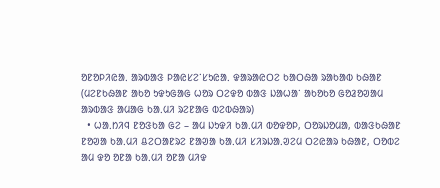ᱚᱱᱚᱞᱤᱭᱟᱹ ᱟᱨᱵᱟᱝ ᱞᱟᱭᱥᱮᱸᱥᱩᱭᱟᱹ ᱫᱟᱨᱟᱭᱛᱮ ᱠᱟᱛᱷᱟ ᱨᱟᱠᱟᱵ ᱠᱷᱟᱱ (ᱢᱮᱱᱠᱷᱟᱱ ᱟᱠᱚ ᱩᱫᱩᱜᱟᱜ ᱦᱚᱨ ᱛᱮᱫᱚ ᱵᱟᱝ ᱡᱟᱦᱟᱸ ᱟᱠᱚᱠᱚ ᱜᱚᱲᱚᱣᱟᱢ ᱟᱨᱵᱟᱝ ᱟᱢᱟᱜ ᱠᱟᱹᱢᱤ ᱨᱮᱱᱟᱜ ᱵᱮᱵᱷᱟᱨ)
  • ᱦᱟᱹᱴᱤᱧ ᱱᱚᱝᱠᱟ ᱜᱮ – ᱟᱢ ᱡᱩᱫᱤ ᱠᱟᱹᱢᱤ ᱵᱚᱫᱚᱞ, ᱛᱚᱨᱡᱚᱢᱟ, ᱵᱟᱝᱠᱷᱟᱱ ᱱᱚᱣᱟ ᱠᱟᱹᱢᱤ ᱪᱮᱛᱟᱱᱨᱮ ᱱᱟᱣᱟ ᱠᱟᱹᱢᱤ ᱥᱤᱨᱡᱟᱹᱣᱮᱢ ᱛᱮᱭᱟᱨ ᱠᱷᱟᱱ, ᱛᱚᱵᱮ ᱟᱢ ᱫᱚ ᱚᱱᱟ ᱠᱟᱹᱢᱤ ᱚᱱᱟ ᱢᱤᱫ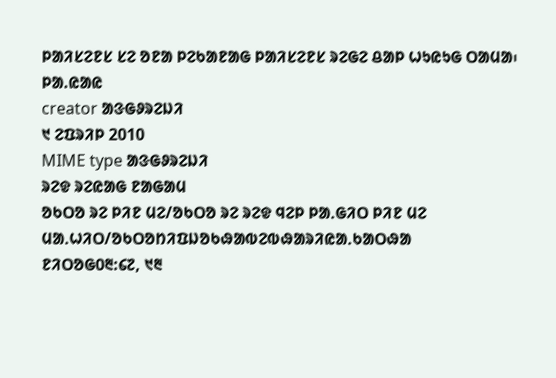ᱞᱟᱤᱥᱮᱱᱥ ᱥᱮ ᱚᱱᱟ ᱞᱮᱠᱟᱱᱟᱜ ᱞᱟᱤᱥᱮᱱᱥ ᱨᱮᱜᱮ ᱪᱟᱞ ᱦᱩᱭᱩᱜ ᱛᱟᱢᱟ᱾
ᱞᱟ.ᱭᱟᱭ
creator ᱟᱝᱜᱽᱨᱮᱡᱤ
᱑ ᱮᱯᱨᱤᱞ 2010
MIME type ᱟᱝᱜᱽᱨᱮᱡᱤ
ᱨᱮᱫ ᱨᱮᱭᱟᱜ ᱱᱟᱜᱟᱢ
ᱚᱠᱛᱚ ᱨᱮ ᱞᱤᱱ ᱢᱮ/ᱚᱠᱛᱚ ᱨᱮ ᱨᱮᱫ ᱧᱮᱞ ᱞᱟᱹᱜᱤᱛ ᱞᱤᱱ ᱢᱮ
ᱢᱟᱹᱦᱤᱛ/ᱚᱠᱛᱚᱴᱤᱯᱡᱚᱠᱷᱟᱵᱮᱵᱷᱟᱨᱤᱭᱟᱹᱠᱟᱛᱷᱟ
ᱱᱤᱛᱚᱜ᱐᱓:᱔᱗, ᱑᱓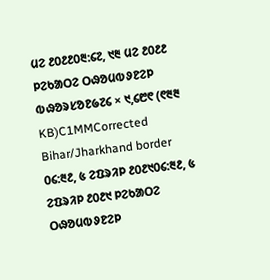ᱢᱮ ᱒᱐᱒᱒᱐᱓:᱔᱗, ᱑᱓ ᱢᱮ ᱒᱐᱒᱒ ᱞᱮᱠᱟᱛᱮ ᱛᱷᱚᱢᱵᱽᱱᱮᱞ ᱵᱷᱚᱨᱥᱚᱱ᱙᱗᱔ × ᱑,᱔᱘᱖ (᱖᱓᱓ KB)C1MMCorrected Bihar/Jharkhand border
᱐᱔:᱓᱒, ᱕ ᱮᱯᱨᱤᱞ ᱒᱐᱒᱑᱐᱔:᱓᱒, ᱕ ᱮᱯᱨᱤᱞ ᱒᱐᱒᱑ ᱞᱮᱠᱟᱛᱮ ᱛᱷᱚᱢᱵᱽᱱᱮᱞ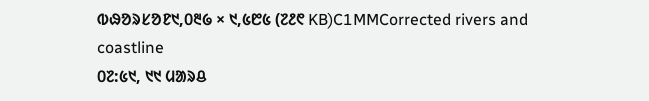ᱵᱷᱚᱨᱥᱚᱱ᱑,᱐᱓᱙ × ᱑,᱕᱘᱕ (᱗᱒᱖ KB)C1MMCorrected rivers and coastline
᱐᱗:᱕᱑, ᱑᱑ ᱢᱟᱨᱪ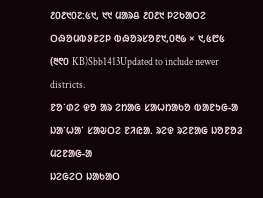᱒᱐᱒᱑᱐᱗:᱕᱑, ᱑᱑ ᱢᱟᱨᱪ ᱒᱐᱒᱑ ᱞᱮᱠᱟᱛᱮ ᱛᱷᱚᱢᱵᱽᱱᱮᱞ ᱵᱷᱚᱨᱥᱚᱱ᱑,᱐᱓᱙ × ᱑,᱕᱘᱕ (᱓᱖᱐ KB)Sbb1413Updated to include newer districts.
ᱱᱚᱸᱰᱮ ᱫᱚ ᱟᱨ ᱮᱴᱟᱜ ᱥᱟᱦᱴᱟᱠᱚ ᱵᱟᱱᱩᱜ-ᱟ ᱡᱟᱸᱦᱟᱸ ᱥᱟᱶᱛᱮ ᱱᱤᱭᱟᱹ ᱨᱮᱫ ᱨᱮᱱᱟᱜ ᱡᱚᱱᱚᱲ ᱢᱮᱱᱟᱜ-ᱟ
ᱡᱮᱜᱮᱛ ᱡᱟᱠᱟᱛ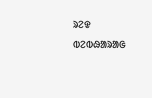ᱨᱮᱫ ᱵᱮᱵᱷᱟᱨᱟᱜ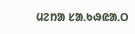ᱢᱮᱴᱟ ᱥᱟᱹᱠᱷᱭᱟᱹᱛ